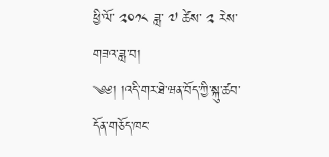ཕྱི་ལོ་ ༢༠༡༨ ཟླ་ ༧ ཚེས་ ༢ རེས་གཟའ་ཟླ་བ།
༄༅། །འདི་གར་ཐེ་ཝན་བོད་ཀྱི་སྐུ་ཚབ་དོན་གཅོད་ཁང་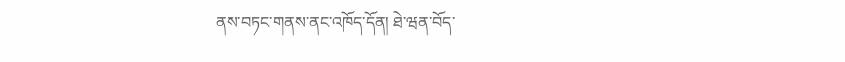ནས་བཏང་གནས་ནང་འཁོད་དོན། ཐེ་ཝན་བོད་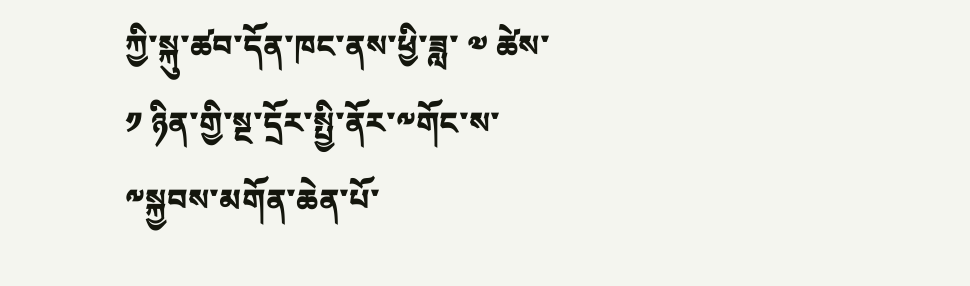ཀྱི་སྐུ་ཚབ་དོན་ཁང་ནས་ཕྱི་ཟླ་ ༧ ཚེས་ ༡ ཉིན་གྱི་སྔ་དྲོར་སྤྱི་ནོར་༸གོང་ས་༸སྐྱབས་མགོན་ཆེན་པོ་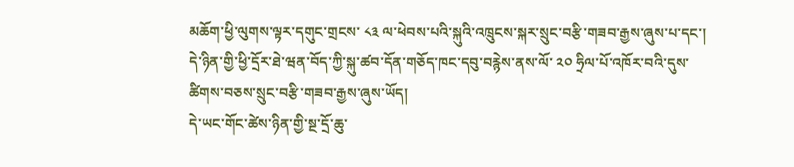མཆོག་ཕྱི་ལུགས་ལྟར་དགུང་གྲངས་ ༨༣ ལ་ཕེབས་པའི་སྐུའི་འཁྲུངས་སྐར་སྲུང་བརྩི་གཟབ་རྒྱས་ཞུས་པ་དང་། དེ་ཉིན་གྱི་ཕྱི་དྲོར་ཐེ་ཝན་བོད་ཀྱི་སྐུ་ཚབ་དོན་གཅོད་ཁང་དབུ་བརྙེས་ནས་ལོ་ ༢༠ ཧྲིལ་པོ་འཁོར་བའི་དུས་ཚིགས་བཅས་སྲུང་བརྩི་གཟབ་རྒྱས་ཞུས་ཡོད།
དེ་ཡང་གོང་ཚེས་ཉིན་གྱི་སྔ་དྲོ་ཆུ་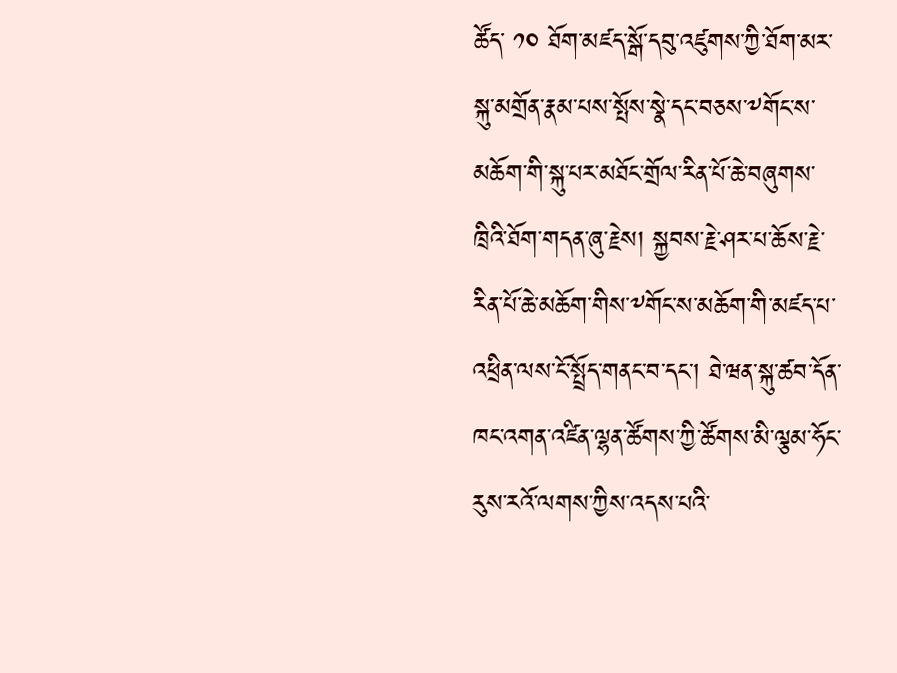ཚོད་ ༡༠ ཐོག་མཛད་སྒོ་དབུ་འཛུགས་ཀྱི་ཐོག་མར་སྐུ་མགྲོན་རྣམ་པས་སྤོས་སྣེ་དང་བཅས་༸གོང་ས་མཆོག་གི་སྐུ་པར་མཐོང་གྲོལ་རིན་པོ་ཆེ་བཞུགས་ཁྲིའི་ཐོག་གདན་ཞུ་རྗེས། སྐྱབས་རྗེ་ཤར་པ་ཆོས་རྗེ་རིན་པོ་ཆེ་མཆོག་གིས་༸གོང་ས་མཆོག་གི་མཛད་པ་འཕྲིན་ལས་ངོ་སྤྲོད་གནང་བ་དང་། ཐེ་ཝན་སྐུ་ཚབ་དོན་ཁང་འགན་འཛིན་ལྷན་ཚོགས་ཀྱི་ཚོགས་མི་ལྕམ་ཧོང་རུས་རའོ་ལགས་ཀྱིས་འདས་པའི་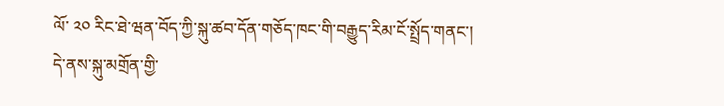ལོ་ ༢༠ རིང་ཐེ་ཝན་བོད་ཀྱི་སྐུ་ཚབ་དོན་གཅོད་ཁང་གི་བརྒྱུད་རིམ་ངོ་སྤྲོད་གནང་།
དེ་ནས་སྐུ་མགྲོན་གྱི་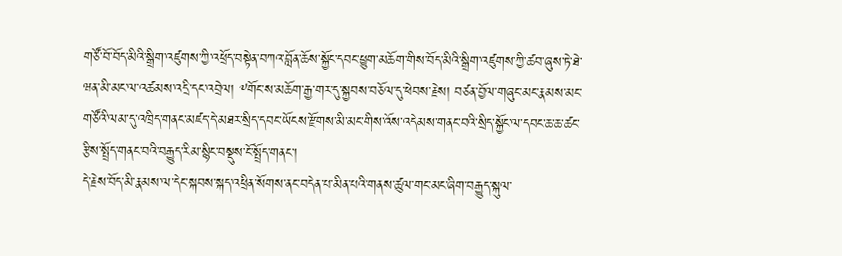གཙོ་བོ་བོད་མིའི་སྒྲིག་འཛུགས་ཀྱི་འཕྲོད་བསྟེན་བཀའ་བློན་ཆོས་སྐྱོང་དབང་ཕྱུག་མཆོག་གིས་བོད་མིའི་སྒྲིག་འཛུགས་ཀྱི་ཚབ་ཞུས་ཏེ་ཐེ་ཝན་མི་མང་ལ་འཚམས་འདྲི་དང་འབྲེལ། ༸གོང་ས་མཆོག་རྒྱ་གར་དུ་སྐྱབས་བཅོལ་དུ་ཕེབས་རྗེས། བཙན་བྱོལ་གཞུང་མང་རྣམས་མང་གཙོའི་ལམ་དུ་འཁྲིད་གནང་མཛད་དེ་མཐར་སྲིད་དབང་ཡོངས་རྫོགས་མི་མང་གིས་འོས་འདེམས་གནང་བའི་སྲིད་སྐྱོང་ལ་དབང་ཆ་ཆ་ཚང་རྩིས་སྤྲོད་གནང་བའི་བརྒྱུད་རིམ་སྙིང་བསྡུས་ངོ་སྤྲོད་གནང་།
དེ་རྗེས་བོད་མི་རྣམས་ལ་དེང་སྐབས་སྐད་འཕྲིན་སོགས་ནང་བདེན་པ་མིན་པའི་གནས་ཚུལ་གང་མང་ཞིག་བརྒྱུད་སྐུལ་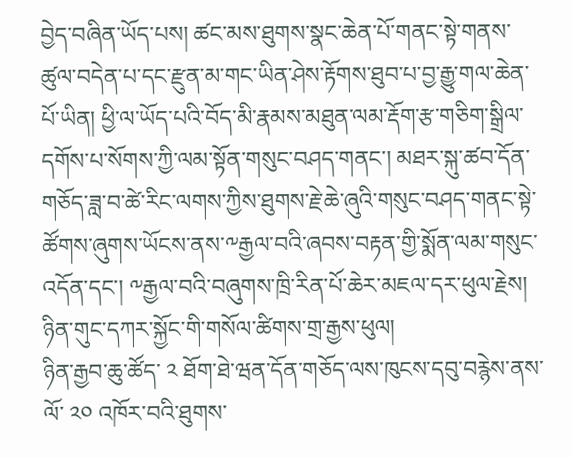བྱེད་བཞིན་ཡོད་པས། ཚང་མས་ཐུགས་སྣང་ཆེན་པོ་གནང་སྟེ་གནས་ཚུལ་བདེན་པ་དང་རྫུན་མ་གང་ཡིན་ཤེས་རྟོགས་ཐུབ་པ་བྱ་རྒྱུ་གལ་ཆེན་པོ་ཡིན། ཕྱི་ལ་ཡོད་པའི་བོད་མི་རྣམས་མཐུན་ལམ་རྡོག་རྩ་གཅིག་སྒྲིལ་དགོས་པ་སོགས་ཀྱི་ལམ་སྟོན་གསུང་བཤད་གནང་། མཐར་སྐུ་ཚབ་དོན་གཅོད་ཟླ་བ་ཚེ་རིང་ལགས་ཀྱིས་ཐུགས་རྗེ་ཆེ་ཞུའི་གསུང་བཤད་གནང་སྟེ་ཚོགས་ཞུགས་ཡོངས་ནས་༸རྒྱལ་བའི་ཞབས་བརྟན་གྱི་སྨོན་ལམ་གསུང་འདོན་དང་། ༸རྒྱལ་བའི་བཞུགས་ཁྲི་རིན་པོ་ཆེར་མཇལ་དར་ཕུལ་རྗེས། ཉིན་གུང་དཀར་སྐྱོང་གི་གསོལ་ཚིགས་གྲ་རྒྱས་ཕུལ།
ཉིན་རྒྱབ་ཆུ་ཚོད་ ༢ ཐོག་ཐེ་ཝན་དོན་གཅོད་ལས་ཁུངས་དབུ་བརྙེས་ནས་ལོ་ ༢༠ འཁོར་བའི་ཐུགས་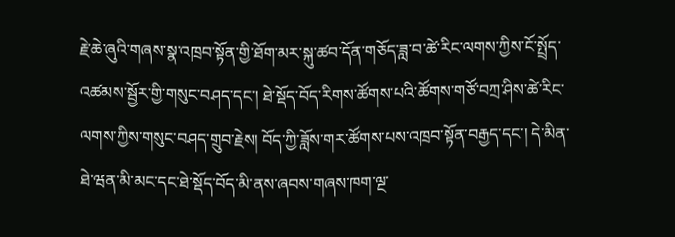རྗེ་ཆེ་ཞུའི་གཞས་སྣ་འཁྲབ་སྟོན་གྱི་ཐོག་མར་སྐུ་ཚབ་དོན་གཅོད་ཟླ་བ་ཚེ་རིང་ལགས་ཀྱིས་ངོ་སྤྲོད་འཚམས་སྦྱོར་གྱི་གསུང་བཤད་དང་། ཐེ་སྡོད་བོད་རིགས་ཚོགས་པའི་ཚོགས་གཙོ་བཀྲ་ཤིས་ཚེ་རིང་ལགས་ཀྱིས་གསུང་བཤད་གྲུབ་རྗེས། བོད་ཀྱི་ཟློས་གར་ཚོགས་པས་འཁྲབ་སྟོན་བརྒྱད་དང་། དེ་མིན་ཐེ་ཝན་མི་མང་དང་ཐེ་སྡོད་བོད་མི་ནས་ཞབས་གཞས་ཁག་ལྔ་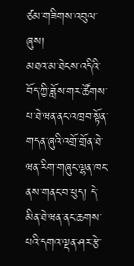ཙམ་གཟིགས་འབུལ་ཞུས།
མཐའ་མ་ཐེངས་འདིའི་བོད་ཀྱི་ཟློས་གར་ཚོགས་པ་ཐེ་ཝན་ནང་འཁྲབ་སྟོན་གདན་ཞུའི་འགྲོ་གྲོན་ཐེ་ཝན་རིག་གཞུང་ལྷན་ཁང་ནས་གནང་བ་ཕུད། དེ་མིན་ཐེ་ཝན་ནང་ཆགས་པའི་དགའ་ལྡན་ཤར་རྩེ་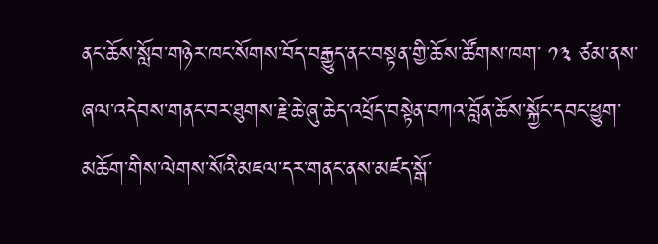ནང་ཆོས་སློབ་གཉེར་ཁང་སོགས་བོད་བརྒྱུད་ནང་བསྟན་གྱི་ཆོས་ཚོགས་ཁག་ ༡༣ ཙམ་ནས་ཞལ་འདེབས་གནང་བར་ཐུགས་རྗེ་ཆེ་ཞུ་ཆེད་འཕྲོད་བསྟེན་བཀའ་བློན་ཆོས་སྐྱོང་དབང་ཕྱུག་མཆོག་གིས་ལེགས་སོའི་མཇལ་དར་གནང་ནས་མཛད་སྒོ་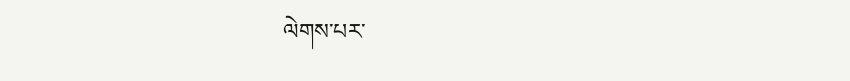ལེགས་པར་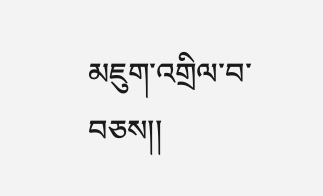མཇུག་འགྲིལ་བ་བཅས།།